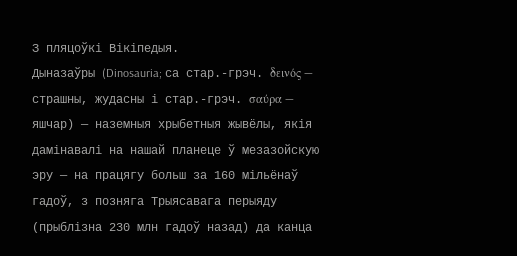З пляцоўкі Вікіпедыя.
Дыназаўры (Dinosauria; са стар.-грэч. δεινός — страшны, жудасны і стар.-грэч. σαύρα — яшчар) — наземныя хрыбетныя жывёлы, якія дамінавалі на нашай планеце ў мезазойскую эру — на працягу больш за 160 мільёнаў гадоў, з позняга Трыясавага перыяду (прыблізна 230 млн гадоў назад) да канца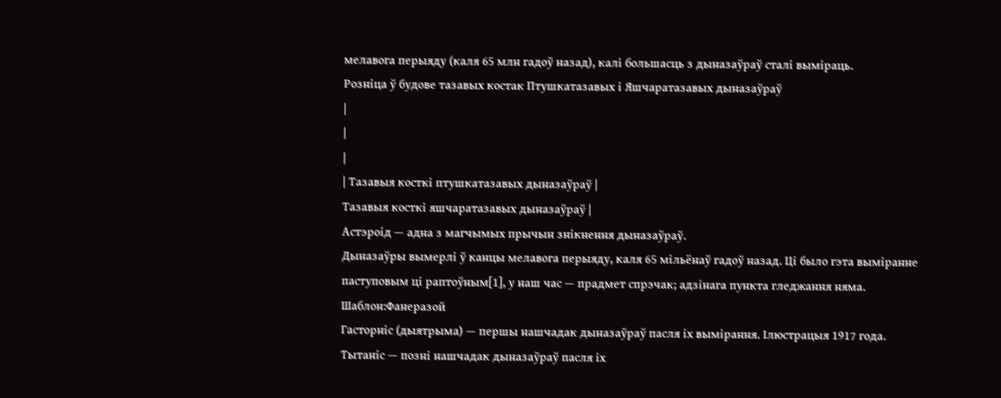мелавога перыяду (каля 65 млн гадоў назад), калі большасць з дыназаўраў сталі выміраць.
Розніца ў будове тазавых костак Птушкатазавых і Яшчаратазавых дыназаўраў
|
|
|
| Тазавыя косткі птушкатазавых дыназаўраў |
Тазавыя косткі яшчаратазавых дыназаўраў |
Астэроід — адна з магчымых прычын знікнення дыназаўраў.
Дыназаўры вымерлі ў канцы мелавога перыяду, каля 65 мільёнаў гадоў назад. Ці было гэта выміранне паступовым ці раптоўным[1], у наш час — прадмет спрэчак; адзінага пункта гледжання няма.
Шаблон:Фанеразой
Гасторніс (дыятрыма) — першы нашчадак дыназаўраў пасля іх вымірання. Ілюстрацыя 1917 года.
Тытаніс — позні нашчадак дыназаўраў пасля іх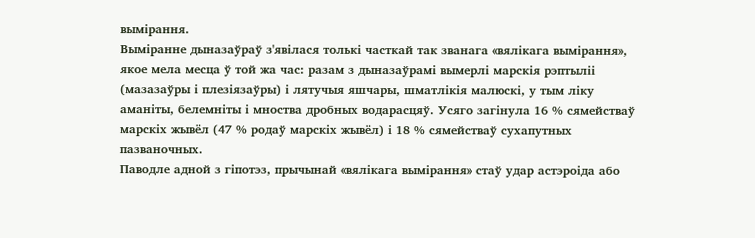вымірання.
Выміранне дыназаўраў з'явілася толькі часткай так званага «вялікага вымірання», якое мела месца ў той жа час: разам з дыназаўрамі вымерлі марскія рэптыліі (мазазаўры і плезіязаўры) і лятучыя яшчары, шматлікія малюскі, у тым ліку аманіты, белемніты і мноства дробных водарасцяў. Усяго загінула 16 % сямействаў марскіх жывёл (47 % родаў марскіх жывёл) і 18 % сямействаў сухапутных пазваночных.
Паводле адной з гіпотэз, прычынай «вялікага вымірання» стаў удар астэроіда або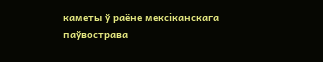каметы ў раёне мексіканскага паўвострава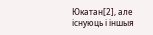Юкатан[2], але існуюць і іншыя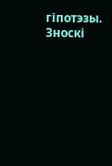гіпотэзы.
Зноскі